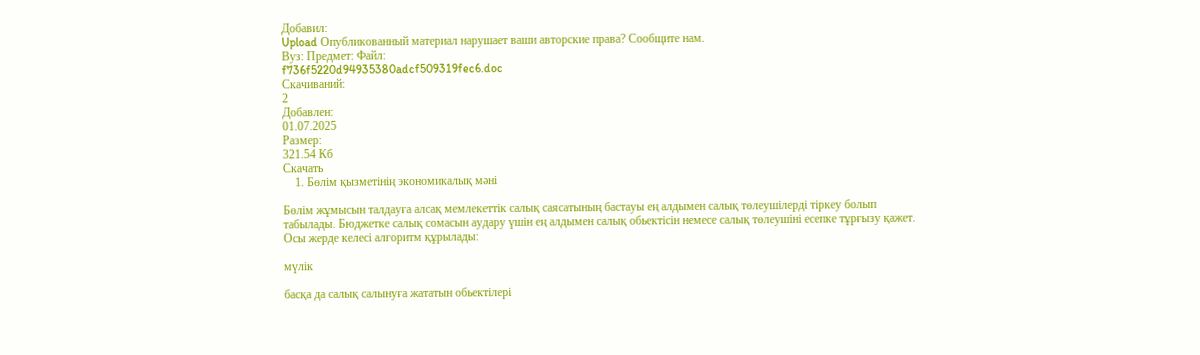Добавил:
Upload Опубликованный материал нарушает ваши авторские права? Сообщите нам.
Вуз: Предмет: Файл:
f736f5220d94935380adcf509319fec6.doc
Скачиваний:
2
Добавлен:
01.07.2025
Размер:
321.54 Кб
Скачать
    1. Бөлім қызметінің экономикалық мәні

Бөлім жұмысын талдауға алсақ мемлекеттік салық саясатының бастауы ең алдымен салық төлеушілерді тіркеу болып табылады. Бюджетке салық сомасын аудару үшін ең алдымен салық обьектісін немесе салық төлеушіні есепке тұрғызу қажет. Осы жерде келесі алгоритм құрылады:

мүлік

басқа да салық салынуға жататын обьектілері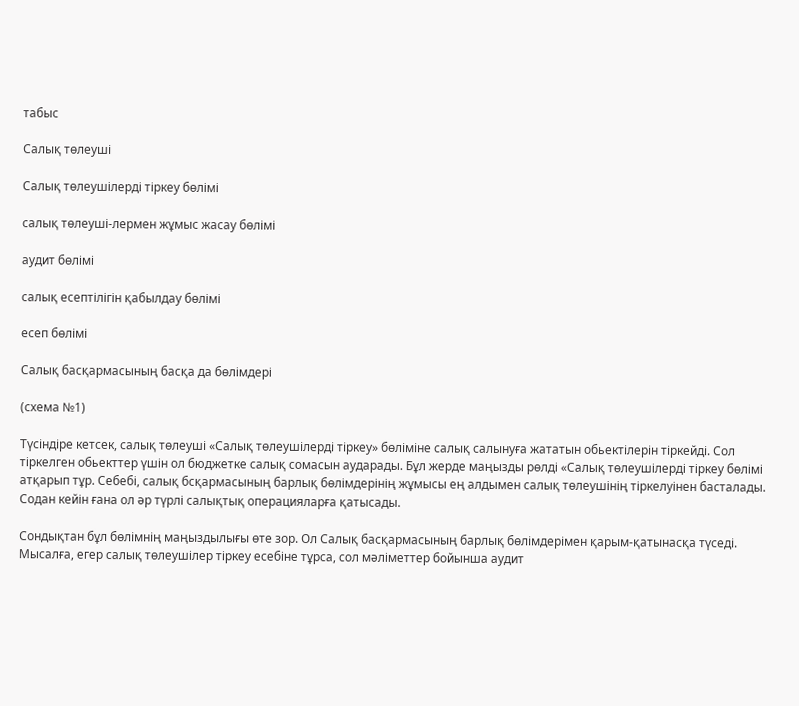табыс

Салық төлеуші

Салық төлеушілерді тіркеу бөлімі

салық төлеуші-лермен жұмыс жасау бөлімі

аудит бөлімі

салық есептілігін қабылдау бөлімі

есеп бөлімі

Салық басқармасының басқа да бөлімдері

(схема №1)

Түсіндіре кетсек, салық төлеуші «Салық төлеушілерді тіркеу» бөліміне салық салынуға жататын обьектілерін тіркейді. Сол тіркелген обьекттер үшін ол бюджетке салық сомасын аударады. Бұл жерде маңызды рөлді «Салық төлеушілерді тіркеу бөлімі атқарып тұр. Себебі, салық бсқармасының барлық бөлімдерінің жұмысы ең алдымен салық төлеушінің тіркелуінен басталады. Содан кейін ғана ол әр түрлі салықтық операцияларға қатысады.

Сондықтан бұл бөлімнің маңыздылығы өте зор. Ол Салық басқармасының барлық бөлімдерімен қарым-қатынасқа түседі. Мысалға, егер салық төлеушілер тіркеу есебіне тұрса, сол мәліметтер бойынша аудит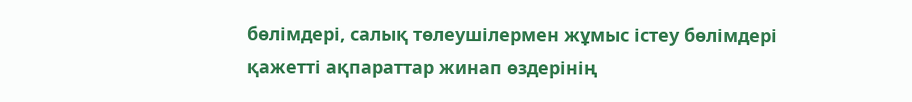бөлімдері, салық төлеушілермен жұмыс істеу бөлімдері қажетті ақпараттар жинап өздерінің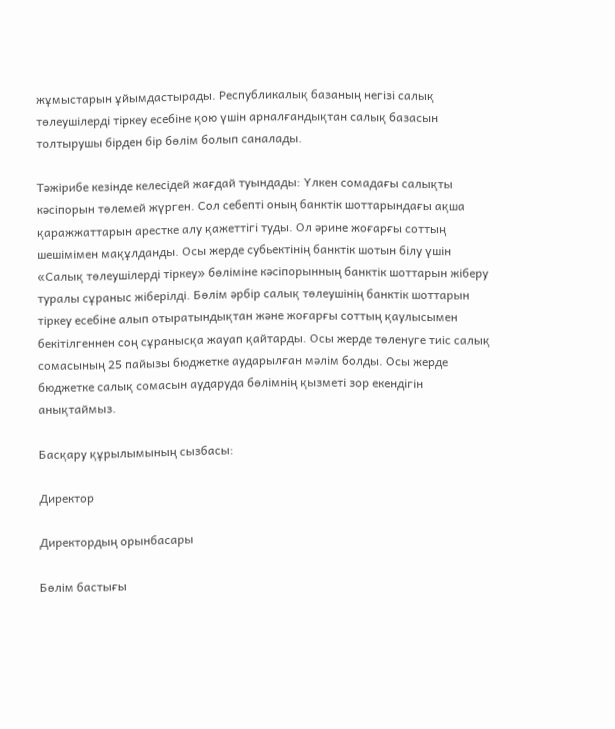жұмыстарын ұйымдастырады. Республикалық базаның негізі салық төлеушілерді тіркеу есебіне қою үшін арналғандықтан салық базасын толтырушы бірден бір бөлім болып саналады.

Тәжірибе кезінде келесідей жағдай туындады: Үлкен сомадағы салықты кәсіпорын төлемей жүрген. Сол себепті оның банктік шоттарындағы ақша қаражжаттарын арестке алу қажеттігі туды. Ол әрине жоғарғы соттың шешімімен мақұлданды. Осы жерде субьектінің банктік шотын білу үшін «Салық төлеушілерді тіркеу» бөліміне кәсіпорынның банктік шоттарын жіберу туралы сұраныс жіберілді. Бөлім әрбір салық төлеушінің банктік шоттарын тіркеу есебіне алып отыратындықтан және жоғарғы соттың қаулысымен бекітілгеннен соң сұранысқа жауап қайтарды. Осы жерде төленуге тиіс салық сомасының 25 пайызы бюджетке аударылған мәлім болды. Осы жерде бюджетке салық сомасын аударуда бөлімнің қызметі зор екендігін анықтаймыз.

Басқару құрылымының сызбасы:

Директор

Директордың орынбасары

Бөлім бастығы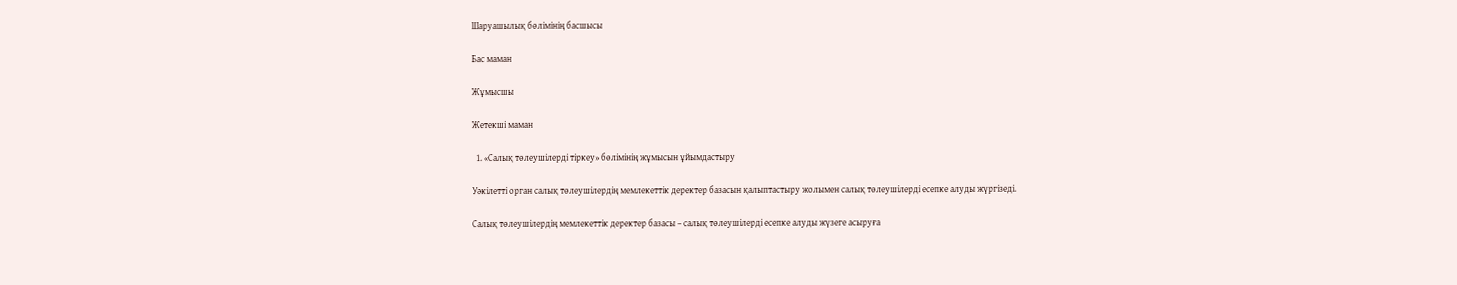Шаруашылық бөлімінің басшысы

Бас маман

Жұмысшы

Жетекші маман

  1. «Салық төлеушілерді тіркеу» бөлімінің жұмысын ұйымдастыру

Уәкiлеттi орган салық төлеушiлердiң мемлекеттiк деректер базасын қалыптастыру жолымен салық төлеушiлердi есепке алуды жүргiзедi.

Салық төлеушiлердiң мемлекеттiк деректер базасы – салық төлеушiлердi есепке алуды жүзеге асыруға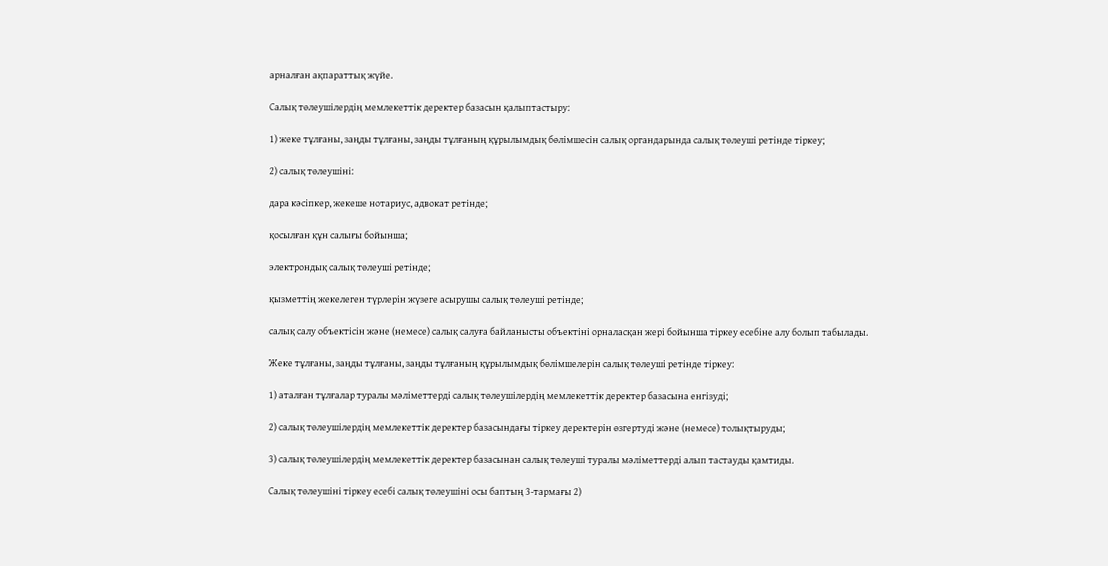арналған ақпараттық жүйе.

Салық төлеушiлердiң мемлекеттiк деректер базасын қалыптастыру:

1) жеке тұлғаны, заңды тұлғаны, заңды тұлғаның құрылымдық бөлiмшесiн салық органдарында салық төлеушi ретiнде тiркеу;

2) салық төлеушiнi:

дара кәсiпкер, жекеше нотариус, адвокат ретiнде;

қосылған құн салығы бойынша;

электрондық салық төлеушi ретiнде;

қызметтiң жекелеген түрлерiн жүзеге асырушы салық төлеушi ретiнде;

салық салу объектiсiн және (немесе) салық салуға байланысты объектiнi орналасқан жерi бойынша тiркеу есебiне алу болып табылады.

Жеке тұлғаны, заңды тұлғаны, заңды тұлғаның құрылымдық бөлiмшелерiн салық төлеушi ретiнде тiркеу:

1) аталған тұлғалар туралы мәлiметтердi салық төлеушiлердiң мемлекеттiк деректер базасына енгiзудi;

2) салық төлеушiлердiң мемлекеттiк деректер базасындағы тiркеу деректерiн өзгертудi және (немесе) толықтыруды;

3) салық төлеушiлердiң мемлекеттiк деректер базасынан салық төлеушi туралы мәлiметтердi алып тастауды қамтиды.

Салық төлеушiнi тiркеу есебi салық төлеушiнi осы баптың 3-тармағы 2)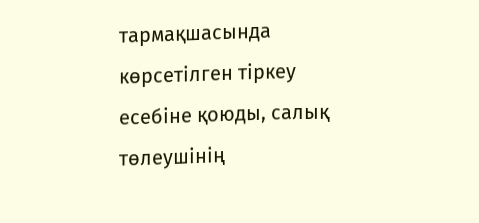тармақшасында көрсетiлген тiркеу есебiне қоюды, салық төлеушiнiң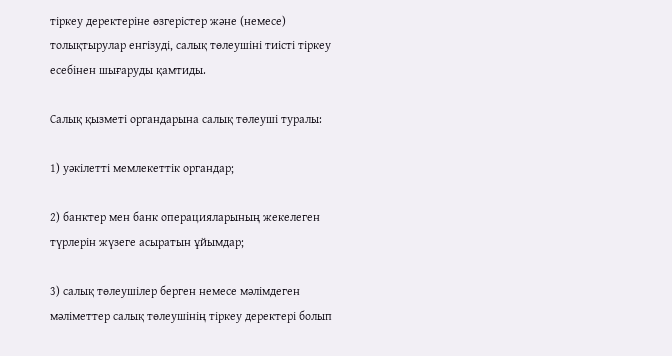тiркеу деректерiне өзгерiстер және (немесе) толықтырулар енгiзудi, салық төлеушiнi тиiстi тiркеу есебiнен шығаруды қамтиды.

Салық қызметi органдарына салық төлеушi туралы:

1) уәкiлеттi мемлекеттiк органдар;

2) банктер мен банк операцияларының жекелеген түрлерiн жүзеге асыратын ұйымдар;

3) салық төлеушiлер берген немесе мәлiмдеген мәлiметтер салық төлеушiнiң тiркеу деректерi болып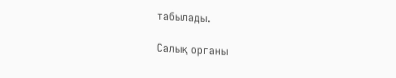табылады.

Салық органы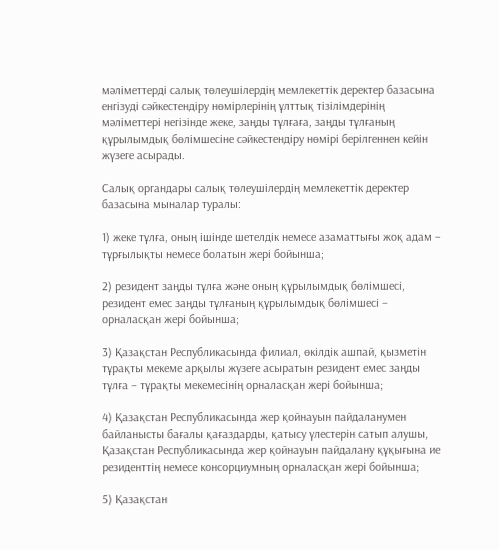мәлiметтердi салық төлеушiлердiң мемлекеттiк деректер базасына енгiзудi сәйкестендiру нөмiрлерiнiң ұлттық тiзiлiмдерiнiң мәлiметтерi негiзiнде жеке, заңды тұлғаға, заңды тұлғаның құрылымдық бөлiмшесiне сәйкестендiру нөмiрi берiлгеннен кейiн жүзеге асырады.

Салық органдары салық төлеушiлердiң мемлекеттiк деректер базасына мыналар туралы:

1) жеке тұлға, оның iшiнде шетелдiк немесе азаматтығы жоқ адам – тұрғылықты немесе болатын жерi бойынша;

2) резидент заңды тұлға және оның құрылымдық бөлiмшесi, резидент емес заңды тұлғаның құрылымдық бөлiмшесi – орналасқан жерi бойынша;

3) Қазақстан Республикасында филиал, өкiлдiк ашпай, қызметiн тұрақты мекеме арқылы жүзеге асыратын резидент емес заңды тұлға – тұрақты мекемесiнiң орналасқан жерi бойынша;

4) Қазақстан Республикасында жер қойнауын пайдаланумен байланысты бағалы қағаздарды, қатысу үлестерiн сатып алушы, Қазақстан Республикасында жер қойнауын пайдалану құқығына ие резиденттiң немесе консорциумның орналасқан жерi бойынша;

5) Қазақстан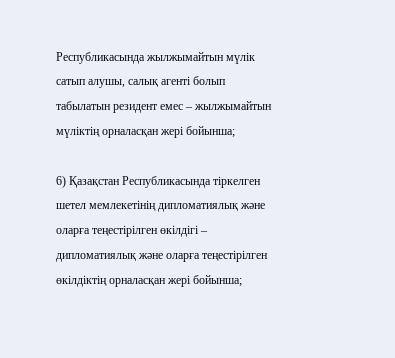Республикасында жылжымайтын мүлiк сатып алушы, салық агентi болып табылатын резидент емес – жылжымайтын мүлiктiң орналасқан жерi бойынша;

6) Қазақстан Республикасында тiркелген шетел мемлекетiнiң дипломатиялық және оларға теңестiрiлген өкiлдiгi – дипломатиялық және оларға теңестiрiлген өкiлдiктiң орналасқан жерi бойынша;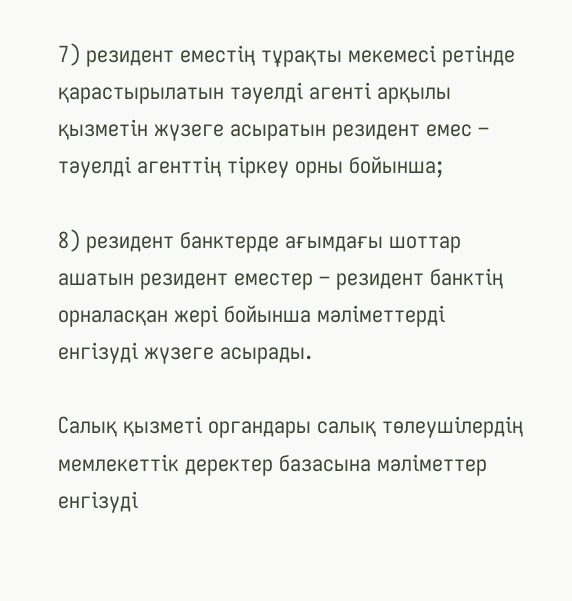7) резидент еместiң тұрақты мекемесi ретiнде қарастырылатын тәуелдi агентi арқылы қызметiн жүзеге асыратын резидент емес – тәуелдi агенттiң тiркеу орны бойынша;

8) резидент банктерде ағымдағы шоттар ашатын резидент еместер – резидент банктiң орналасқан жерi бойынша мәлiметтердi енгiзудi жүзеге асырады.

Салық қызметi органдары салық төлеушiлердiң мемлекеттiк деректер базасына мәлiметтер енгiзудi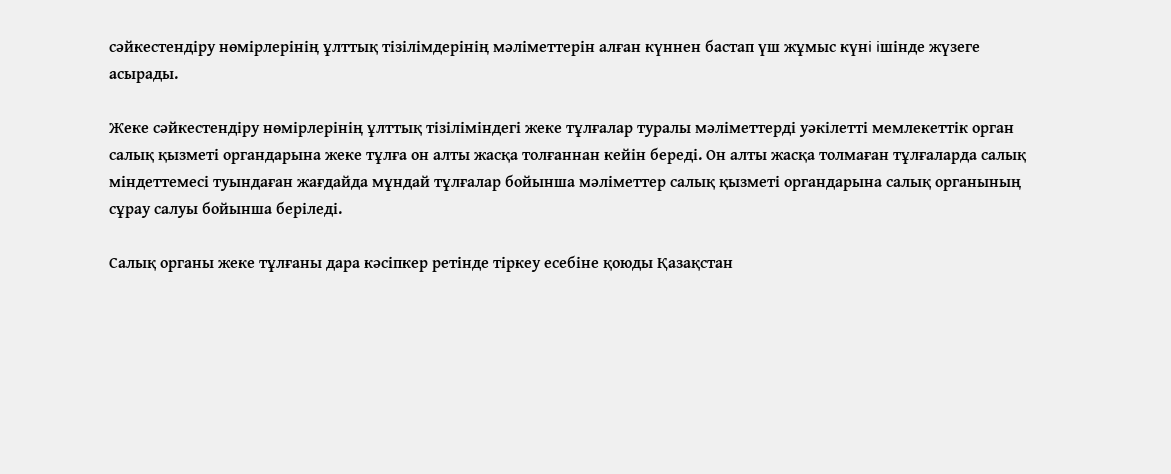сәйкестендiру нөмiрлерiнiң ұлттық тiзiлiмдерiнiң мәлiметтерiн алған күннен бастап үш жұмыс күнi iшiнде жүзеге асырады.

Жеке сәйкестендiру нөмiрлерiнiң ұлттық тiзiлiмiндегi жеке тұлғалар туралы мәлiметтердi уәкiлеттi мемлекеттiк орган салық қызметi органдарына жеке тұлға он алты жасқа толғаннан кейiн бередi. Он алты жасқа толмаған тұлғаларда салық мiндеттемесi туындаған жағдайда мұндай тұлғалар бойынша мәлiметтер салық қызметi органдарына салық органының сұрау салуы бойынша берiледi.

Салық органы жеке тұлғаны дара кәсiпкер ретiнде тiркеу есебiне қоюды Қазақстан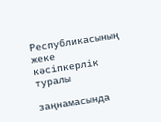Республикасының жеке кәсiпкерлiк туралы

заңнамасында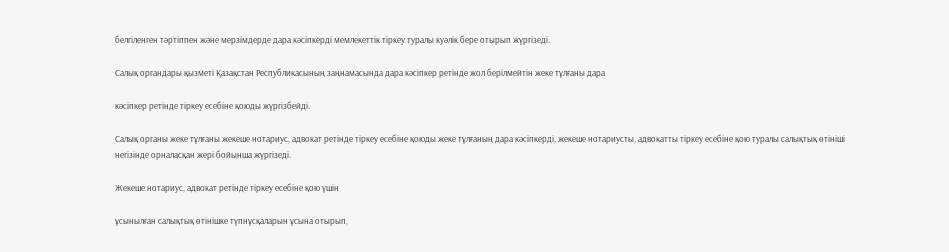белгiленген тәртiппен және мерзiмдерде дара кәсiпкердi мемлекеттiк тiркеу туралы куәлiк бере отырып жүргiзедi.

Салық органдары қызметi Қазақстан Республикасының заңнамасында дара кәсiпкер ретiнде жол берiлмейтiн жеке тұлғаны дара

кәсiпкер ретiнде тiркеу есебiне қоюды жүргiзбейдi.

Салық органы жеке тұлғаны жекеше нотариус, адвокат ретiнде тiркеу есебiне қоюды жеке тұлғаның дара кәсiпкердi, жекеше нотариусты, адвокатты тiркеу есебiне қою туралы салықтық өтiнiшi негiзiнде орналасқан жерi бойынша жүргiзедi.

Жекеше нотариус, адвокат ретiнде тiркеу есебiне қою үшiн

ұсынылған салықтық өтiнiшке түпнұсқаларын ұсына отырып,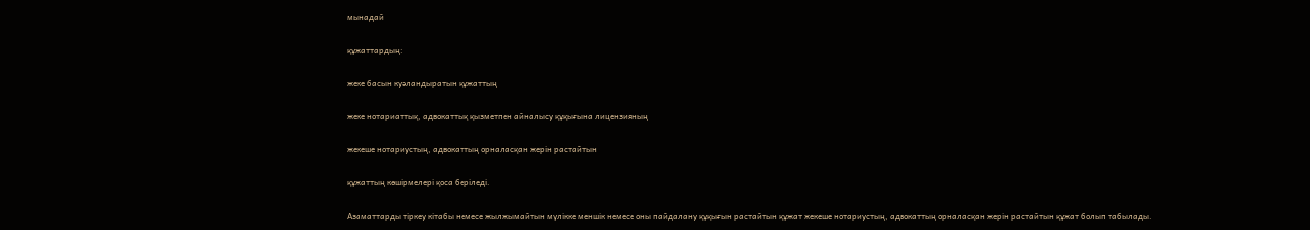мынадай

құжаттардың:

жеке басын куәландыратын құжаттың

жеке нотариаттық, адвокаттық қызметпен айналысу құқығына лицензияның

жекеше нотариустың, адвокаттың орналасқан жерiн растайтын

құжаттың көшiрмелерi қоса берiледi.

Азаматтарды тiркеу кiтабы немесе жылжымайтын мүлiкке меншiк немесе оны пайдалану құқығын растайтын құжат жекеше нотариустың, адвокаттың орналасқан жерiн растайтын құжат болып табылады.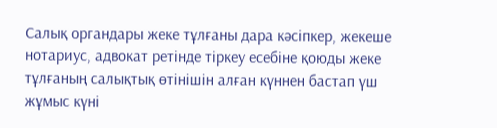Салық органдары жеке тұлғаны дара кәсiпкер, жекеше нотариус, адвокат ретiнде тiркеу есебiне қоюды жеке тұлғаның салықтық өтiнiшiн алған күннен бастап үш жұмыс күнi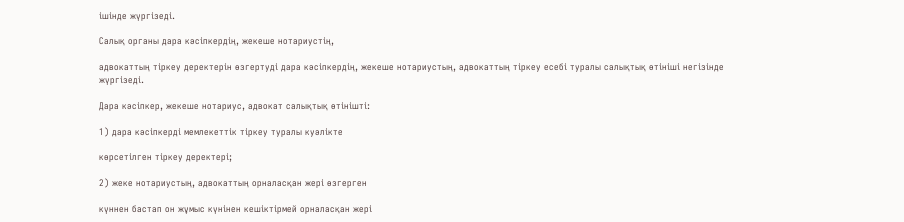iшiнде жүргiзедi.

Салық органы дара кәсiпкердiң, жекеше нотариустiң,

адвокаттың тiркеу деректерiн өзгертудi дара кәсiпкердiң, жекеше нотариустың, адвокаттың тiркеу есебi туралы салықтық өтiнiшi негiзiнде жүргiзедi.

Дара кәсiпкер, жекеше нотариус, адвокат салықтық өтiнiштi:

1) дара кәсiпкердi мемлекеттiк тiркеу туралы куәлiкте

көрсетiлген тiркеу деректерi;

2) жеке нотариустың, адвокаттың орналасқан жерi өзгерген

күннен бастап он жұмыс күнiнен кешiктiрмей орналасқан жерi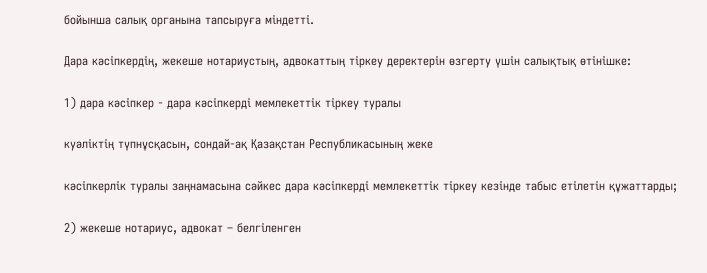бойынша салық органына тапсыруға мiндеттi.

Дара кәсiпкердiң, жекеше нотариустың, адвокаттың тiркеу деректерiн өзгерту үшiн салықтық өтiнiшке:

1) дара кәсiпкер - дара кәсiпкердi мемлекеттiк тiркеу туралы

куәлiктiң түпнұсқасын, сондай-ақ Қазақстан Республикасының жеке

кәсiпкерлiк туралы заңнамасына сәйкес дара кәсiпкердi мемлекеттiк тiркеу кезiнде табыс етiлетiн құжаттарды;

2) жекеше нотариус, адвокат – белгiленген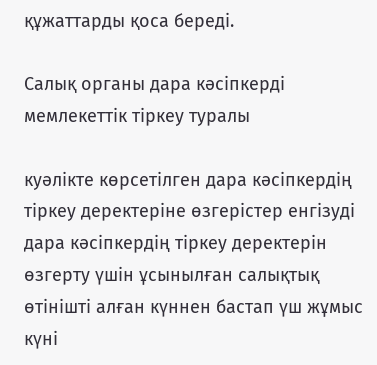құжаттарды қоса бередi.

Салық органы дара кәсiпкердi мемлекеттiк тiркеу туралы

куәлiкте көрсетiлген дара кәсiпкердiң тiркеу деректерiне өзгерiстер енгiзудi дара кәсiпкердiң тiркеу деректерiн өзгерту үшiн ұсынылған салықтық өтiнiштi алған күннен бастап үш жұмыс күнi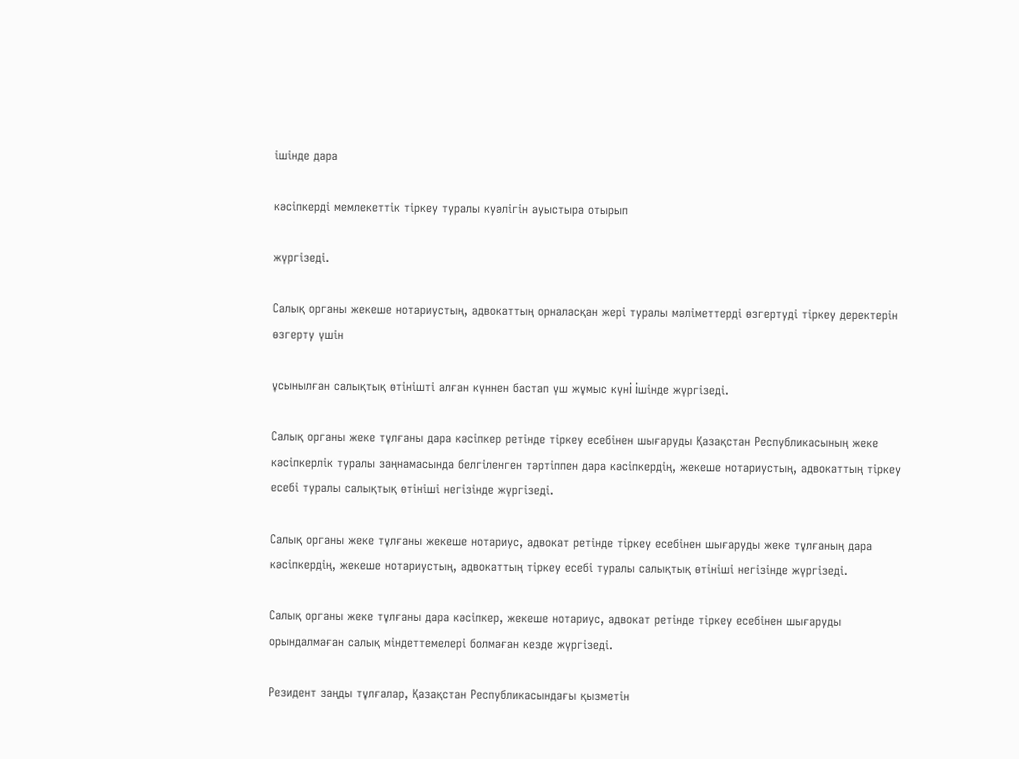iшiнде дара

кәсiпкердi мемлекеттiк тiркеу туралы куәлiгiн ауыстыра отырып

жүргiзедi.

Салық органы жекеше нотариустың, адвокаттың орналасқан жерi туралы мәлiметтердi өзгертудi тiркеу деректерiн өзгерту үшiн

ұсынылған салықтық өтiнiштi алған күннен бастап үш жұмыс күнi iшiнде жүргiзедi.

Салық органы жеке тұлғаны дара кәсiпкер ретiнде тiркеу есебiнен шығаруды Қазақстан Республикасының жеке кәсiпкерлiк туралы заңнамасында белгiленген тәртiппен дара кәсiпкердiң, жекеше нотариустың, адвокаттың тiркеу есебi туралы салықтық өтiнiшi негiзiнде жүргiзедi.

Салық органы жеке тұлғаны жекеше нотариус, адвокат ретiнде тiркеу есебiнен шығаруды жеке тұлғаның дара кәсiпкердiң, жекеше нотариустың, адвокаттың тiркеу есебi туралы салықтық өтiнiшi негiзiнде жүргiзедi.

Салық органы жеке тұлғаны дара кәсiпкер, жекеше нотариус, адвокат ретiнде тiркеу есебiнен шығаруды орындалмаған салық мiндеттемелерi болмаған кезде жүргiзедi.

Резидент заңды тұлғалар, Қазақстан Республикасындағы қызметiн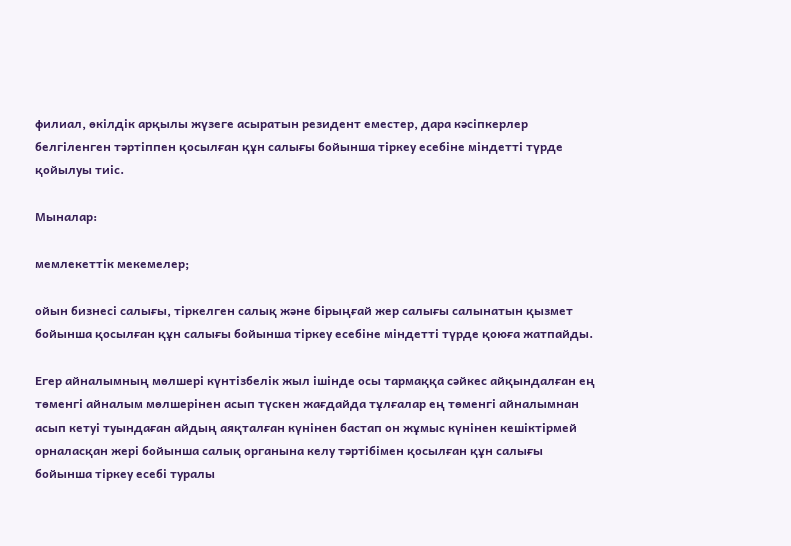филиал, өкiлдiк арқылы жүзеге асыратын резидент еместер, дара кәсiпкерлер белгiленген тәртiппен қосылған құн салығы бойынша тiркеу есебiне мiндеттi түрде қойылуы тиiс.

Мыналар:

мемлекеттiк мекемелер;

ойын бизнесi салығы, тiркелген салық және бiрыңғай жер салығы салынатын қызмет бойынша қосылған құн салығы бойынша тiркеу есебiне мiндеттi түрде қоюға жатпайды.

Егер айналымның мөлшерi күнтiзбелiк жыл iшiнде осы тармаққа сәйкес айқындалған ең төменгi айналым мөлшерiнен асып түскен жағдайда тұлғалар ең төменгi айналымнан асып кетуi туындаған айдың аяқталған күнiнен бастап он жұмыс күнiнен кешiктiрмей орналасқан жерi бойынша салық органына келу тәртiбiмен қосылған құн салығы бойынша тiркеу есебi туралы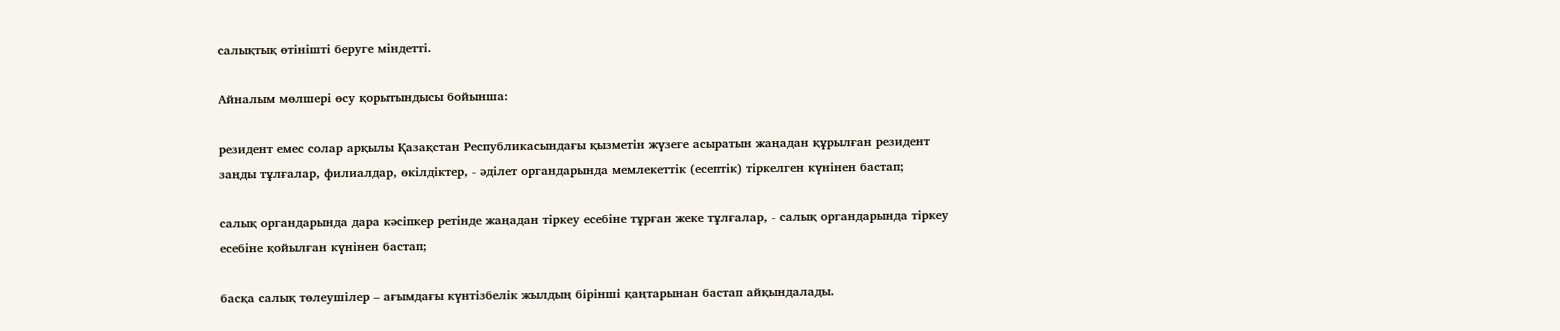салықтық өтiнiштi беруге мiндеттi.

Айналым мөлшерi өсу қорытындысы бойынша:

резидент емес солар арқылы Қазақстан Республикасындағы қызметiн жүзеге асыратын жаңадан құрылған резидент заңды тұлғалар, филиалдар, өкiлдiктер, - әдiлет органдарында мемлекеттiк (есептiк) тiркелген күнiнен бастап;

салық органдарында дара кәсiпкер ретiнде жаңадан тiркеу есебiне тұрған жеке тұлғалар, - салық органдарында тiркеу есебiне қойылған күнiнен бастап;

басқа салық төлеушiлер – ағымдағы күнтiзбелiк жылдың бiрiншi қаңтарынан бастап айқындалады.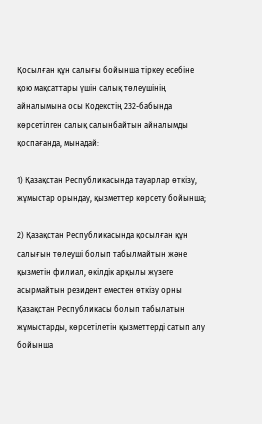Қосылған құн салығы бойынша тiркеу есебiне қою мақсаттары үшiн салық төлеушiнiң айналымына осы Кодекстiң 232-бабында көрсетiлген салық салынбайтын айналымды қоспағанда, мынадай:

1) Қазақстан Республикасында тауарлар өткiзу, жұмыстар орындау, қызметтер көрсету бойынша;

2) Қазақстан Республикасында қосылған құн салығын төлеушi болып табылмайтын және қызметiн филиал, өкiлдiк арқылы жүзеге асырмайтын резидент еместен өткiзу орны Қазақстан Республикасы болып табылатын жұмыстарды, көрсетiлетiн қызметтердi сатып алу бойынша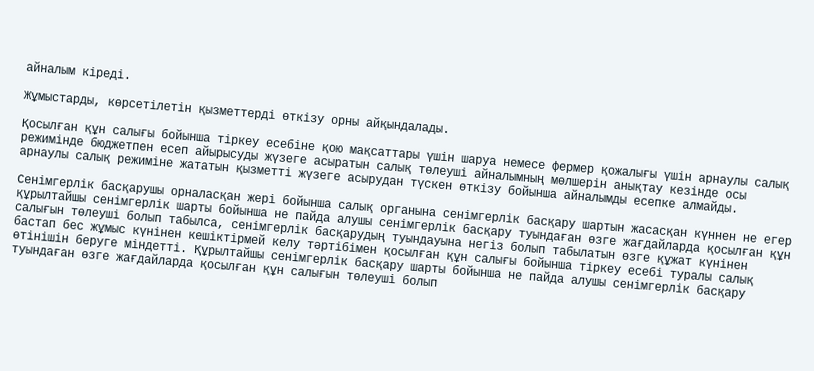айналым кiредi.

Жұмыстарды, көрсетiлетiн қызметтердi өткiзу орны айқындалады.

Қосылған құн салығы бойынша тiркеу есебiне қою мақсаттары үшiн шаруа немесе фермер қожалығы үшiн арнаулы салық режимiнде бюджетпен есеп айырысуды жүзеге асыратын салық төлеушi айналымның мөлшерiн анықтау кезiнде осы арнаулы салық режимiне жататын қызметтi жүзеге асырудан түскен өткiзу бойынша айналымды есепке алмайды.

Сенiмгерлiк басқарушы орналасқан жерi бойынша салық органына сенiмгерлiк басқару шартын жасасқан күннен не егер құрылтайшы сенiмгерлiк шарты бойынша не пайда алушы сенiмгерлiк басқару туындаған өзге жағдайларда қосылған құн салығын төлеушi болып табылса, сенiмгерлiк басқарудың туындауына негiз болып табылатын өзге құжат күнiнен бастап бес жұмыс күнiнен кешiктiрмей келу тәртiбiмен қосылған құн салығы бойынша тiркеу есебi туралы салық өтiнiшiн беруге мiндеттi. Құрылтайшы сенiмгерлiк басқару шарты бойынша не пайда алушы сенiмгерлiк басқару туындаған өзге жағдайларда қосылған құн салығын төлеушi болып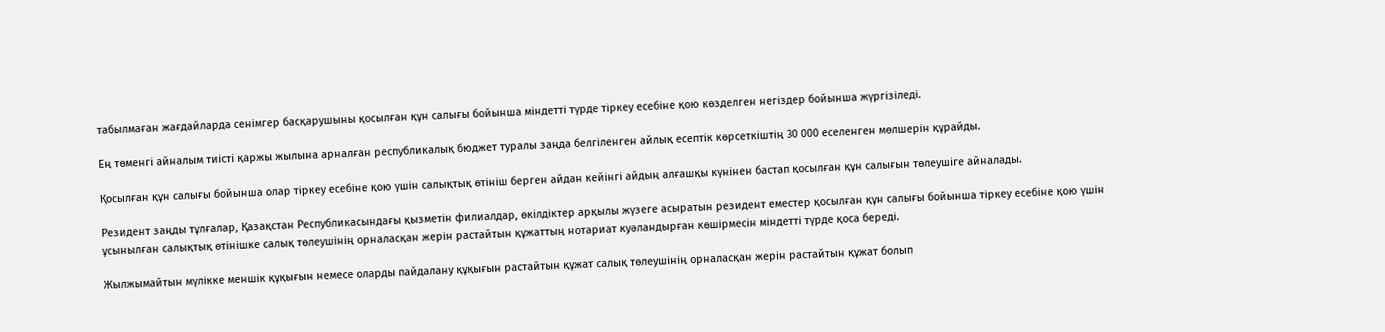табылмаған жағдайларда сенiмгер басқарушыны қосылған құн салығы бойынша мiндеттi түрде тiркеу есебiне қою көзделген негiздер бойынша жүргiзiледi.

Ең төменгi айналым тиiстi қаржы жылына арналған республикалық бюджет туралы заңда белгiленген айлық есептiк көрсеткiштiң 30 000 еселенген мөлшерiн құрайды.

Қосылған құн салығы бойынша олар тiркеу есебiне қою үшiн салықтық өтiнiш берген айдан кейiнгi айдың алғашқы күнiнен бастап қосылған құн салығын төлеушiге айналады.

Резидент заңды тұлғалар, Қазақстан Республикасындағы қызметiн филиалдар, өкiлдiктер арқылы жүзеге асыратын резидент еместер қосылған құн салығы бойынша тiркеу есебiне қою үшiн ұсынылған салықтық өтiнiшке салық төлеушiнiң орналасқан жерiн растайтын құжаттың нотариат куәландырған көшiрмесiн мiндеттi түрде қоса бередi.

Жылжымайтын мүлiкке меншiк құқығын немесе оларды пайдалану құқығын растайтын құжат салық төлеушiнiң орналасқан жерiн растайтын құжат болып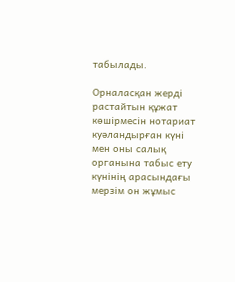табылады.

Орналасқан жердi растайтын құжат көшiрмесiн нотариат куәландырған күнi мен оны салық органына табыс ету күнiнiң арасындағы мерзiм он жұмыс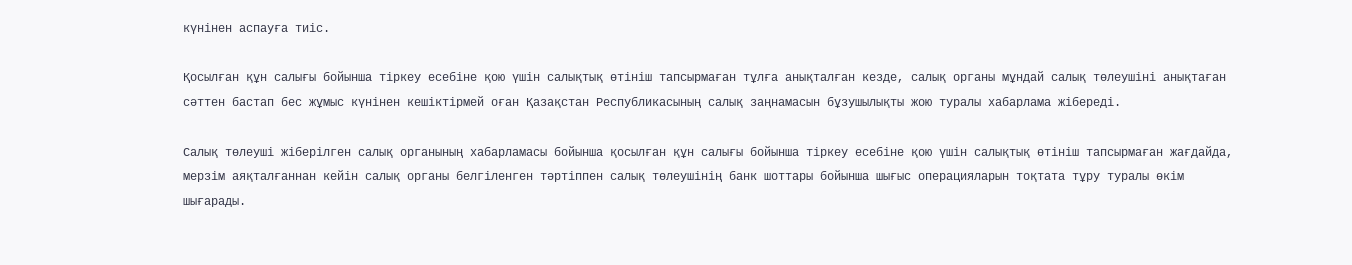күнiнен аспауға тиiс.

Қосылған құн салығы бойынша тiркеу есебiне қою үшiн салықтық өтiнiш тапсырмаған тұлға анықталған кезде, салық органы мұндай салық төлеушiнi анықтаған сәттен бастап бес жұмыс күнiнен кешiктiрмей оған Қазақстан Республикасының салық заңнамасын бұзушылықты жою туралы хабарлама жiбередi.

Салық төлеушi жiберiлген салық органының хабарламасы бойынша қосылған құн салығы бойынша тiркеу есебiне қою үшiн салықтық өтiнiш тапсырмаған жағдайда, мерзiм аяқталғаннан кейiн салық органы белгiленген тәртiппен салық төлеушiнiң банк шоттары бойынша шығыс операцияларын тоқтата тұру туралы өкiм шығарады.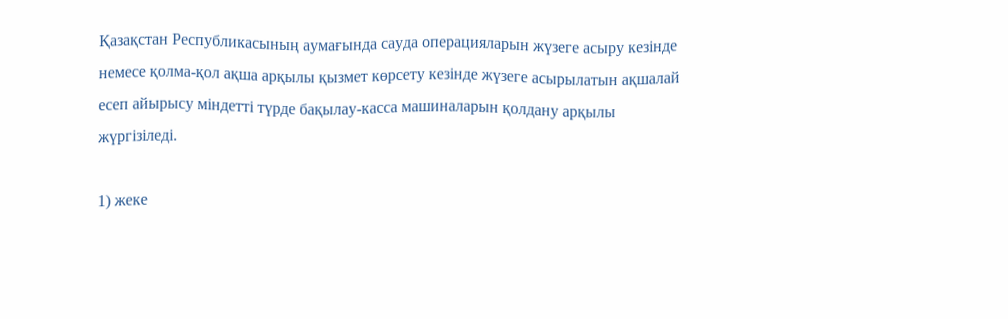Қазақстан Республикасының аумағында сауда операцияларын жүзеге асыру кезiнде немесе қолма-қол ақша арқылы қызмет көрсету кезiнде жүзеге асырылатын ақшалай есеп айырысу мiндеттi түрде бақылау-касса машиналарын қолдану арқылы жүргiзiледi.

1) жеке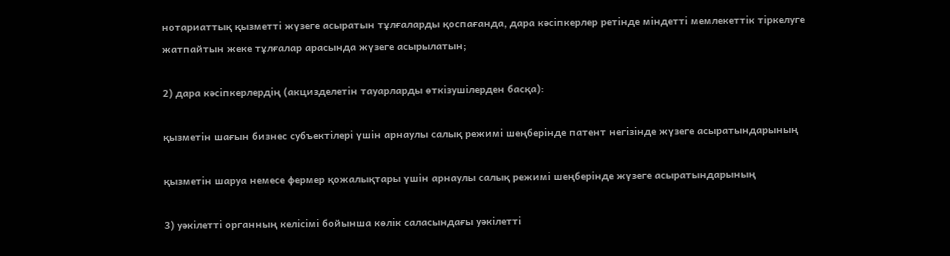нотариаттық қызметтi жүзеге асыратын тұлғаларды қоспағанда, дара кәсiпкерлер ретiнде мiндеттi мемлекеттiк тiркелуге жатпайтын жеке тұлғалар арасында жүзеге асырылатын;

2) дара кәсiпкерлердiң (акцизделетiн тауарларды өткiзушiлерден басқа):

қызметiн шағын бизнес субъектiлерi үшiн арнаулы салық режимi шеңберiнде патент негiзiнде жүзеге асыратындарының

қызметiн шаруа немесе фермер қожалықтары үшiн арнаулы салық режимi шеңберiнде жүзеге асыратындарының

3) уәкiлеттi органның келiсiмi бойынша көлiк саласындағы уәкiлеттi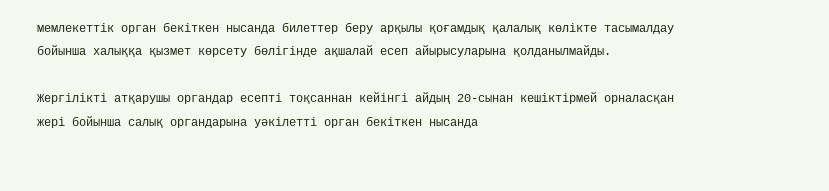мемлекеттiк орган бекiткен нысанда билеттер беру арқылы қоғамдық қалалық көлiкте тасымалдау бойынша халыққа қызмет көрсету бөлiгiнде ақшалай есеп айырысуларына қолданылмайды.

Жергiлiктi атқарушы органдар есептi тоқсаннан кейiнгi айдың 20-сынан кешiктiрмей орналасқан жерi бойынша салық органдарына уәкiлеттi орган бекiткен нысанда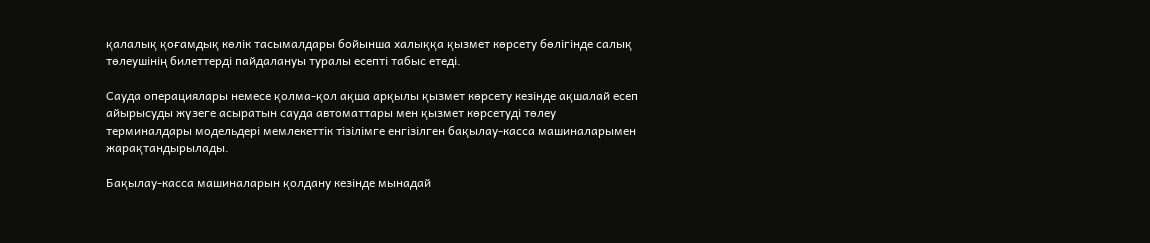қалалық қоғамдық көлiк тасымалдары бойынша халыққа қызмет көрсету бөлiгiнде салық төлеушiнiң билеттердi пайдалануы туралы есептi табыс етедi.

Сауда операциялары немесе қолма-қол ақша арқылы қызмет көрсету кезiнде ақшалай есеп айырысуды жүзеге асыратын сауда автоматтары мен қызмет көрсетудi төлеу терминалдары модельдерi мемлекеттiк тiзiлiмге енгiзiлген бақылау-касса машиналарымен жарақтандырылады.

Бақылау-касса машиналарын қолдану кезiнде мынадай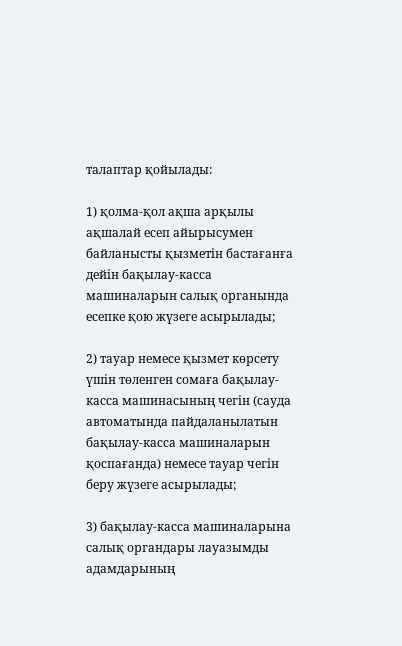талаптар қойылады:

1) қолма-қол ақша арқылы ақшалай есеп айырысумен байланысты қызметiн бастағанға дейiн бақылау-касса машиналарын салық органында есепке қою жүзеге асырылады;

2) тауар немесе қызмет көрсету үшiн төленген сомаға бақылау-касса машинасының чегiн (сауда автоматында пайдаланылатын бақылау-касса машиналарын қоспағанда) немесе тауар чегiн беру жүзеге асырылады;

3) бақылау-касса машиналарына салық органдары лауазымды адамдарының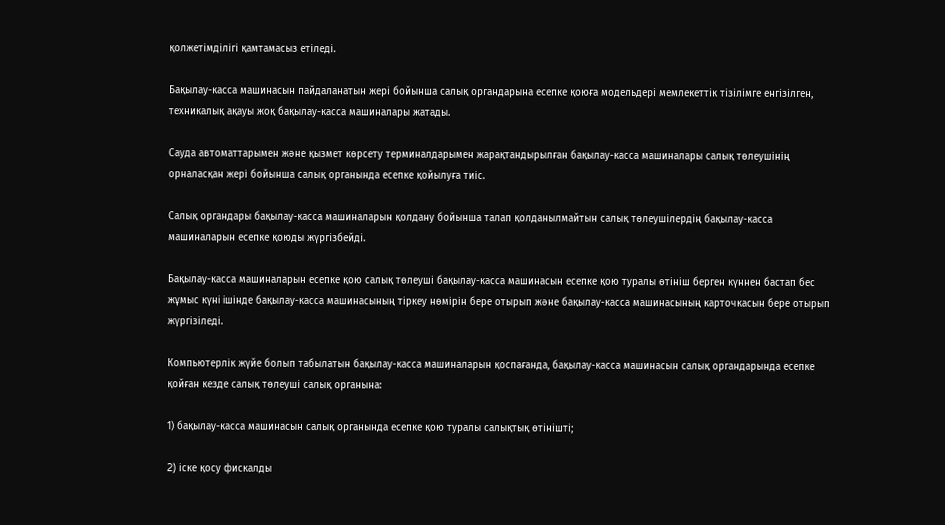қолжетiмдiлiгi қамтамасыз етiледi.

Бақылау-касса машинасын пайдаланатын жерi бойынша салық органдарына есепке қоюға модельдерi мемлекеттiк тiзiлiмге енгiзiлген, техникалық ақауы жоқ бақылау-касса машиналары жатады.

Сауда автоматтарымен және қызмет көрсету терминалдарымен жарақтандырылған бақылау-касса машиналары салық төлеушiнiң орналасқан жерi бойынша салық органында есепке қойылуға тиiс.

Салық органдары бақылау-касса машиналарын қолдану бойынша талап қолданылмайтын салық төлеушiлердiң бақылау-касса машиналарын есепке қоюды жүргiзбейдi.

Бақылау-касса машиналарын есепке қою салық төлеушi бақылау-касса машинасын есепке қою туралы өтiнiш берген күннен бастап бес жұмыс күнi iшiнде бақылау-касса машинасының тiркеу нөмiрiн бере отырып және бақылау-касса машинасының карточкасын бере отырып жүргiзiледi.

Компьютерлiк жүйе болып табылатын бақылау-касса машиналарын қоспағанда, бақылау-касса машинасын салық органдарында есепке қойған кезде салық төлеушi салық органына:

1) бақылау-касса машинасын салық органында есепке қою туралы салықтық өтiнiштi;

2) iске қосу фискалды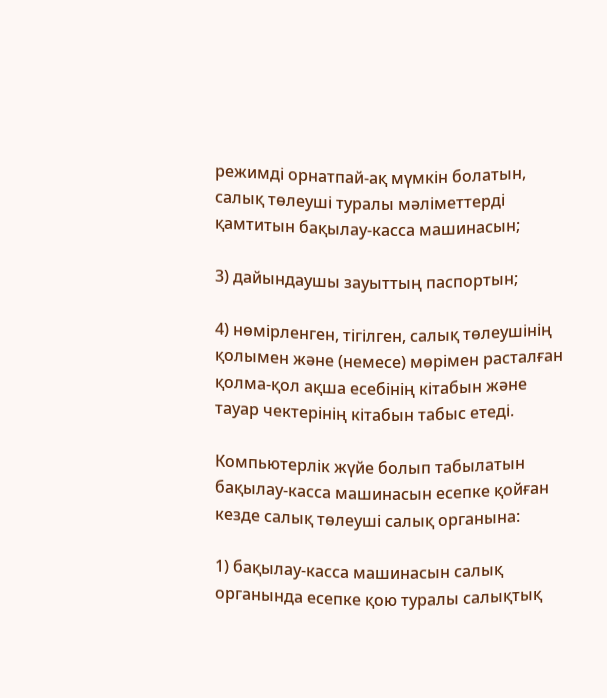режимдi орнатпай-ақ мүмкiн болатын, салық төлеушi туралы мәлiметтердi қамтитын бақылау-касса машинасын;

3) дайындаушы зауыттың паспортын;

4) нөмiрленген, тiгiлген, салық төлеушiнiң қолымен және (немесе) мөрiмен расталған қолма-қол ақша есебiнiң кiтабын және тауар чектерiнiң кiтабын табыс етедi.

Компьютерлiк жүйе болып табылатын бақылау-касса машинасын есепке қойған кезде салық төлеушi салық органына:

1) бақылау-касса машинасын салық органында есепке қою туралы салықтық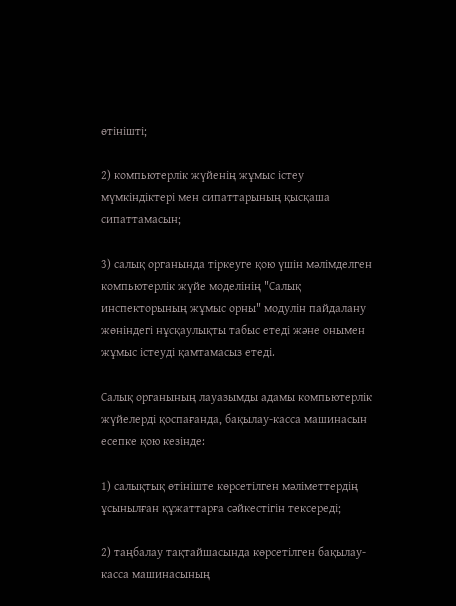өтiнiштi;

2) компьютерлiк жүйенiң жұмыс iстеу мүмкiндiктерi мен сипаттарының қысқаша сипаттамасын;

3) салық органында тiркеуге қою үшiн мәлiмделген компьютерлiк жүйе моделiнiң "Салық инспекторының жұмыс орны" модулiн пайдалану жөнiндегi нұсқаулықты табыс етедi және онымен жұмыс iстеудi қамтамасыз етедi.

Салық органының лауазымды адамы компьютерлiк жүйелердi қоспағанда, бақылау-касса машинасын есепке қою кезiнде:

1) салықтық өтiнiште көрсетiлген мәлiметтердiң ұсынылған құжаттарға сәйкестiгiн тексередi;

2) таңбалау тақтайшасында көрсетiлген бақылау-касса машинасының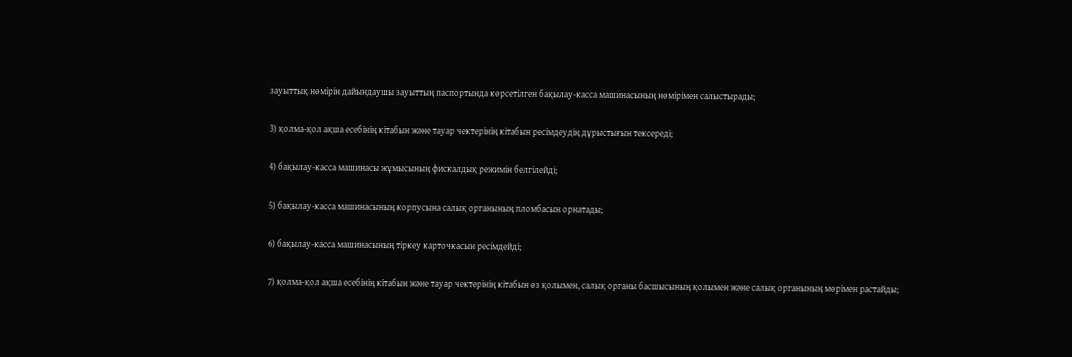зауыттық нөмiрiн дайындаушы зауыттың паспортында көрсетiлген бақылау-касса машинасының нөмiрiмен салыстырады;

3) қолма-қол ақша есебiнiң кiтабын және тауар чектерiнiң кiтабын ресiмдеудiң дұрыстығын тексередi;

4) бақылау-касса машинасы жұмысының фискалдық режимiн белгiлейдi;

5) бақылау-касса машинасының корпусына салық органының пломбасын орнатады;

6) бақылау-касса машинасының тiркеу карточкасын ресiмдейдi;

7) қолма-қол ақша есебiнiң кiтабын және тауар чектерiнiң кiтабын өз қолымен, салық органы басшысының қолымен және салық органының мөрiмен растайды;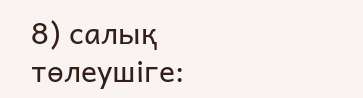8) салық төлеушiге: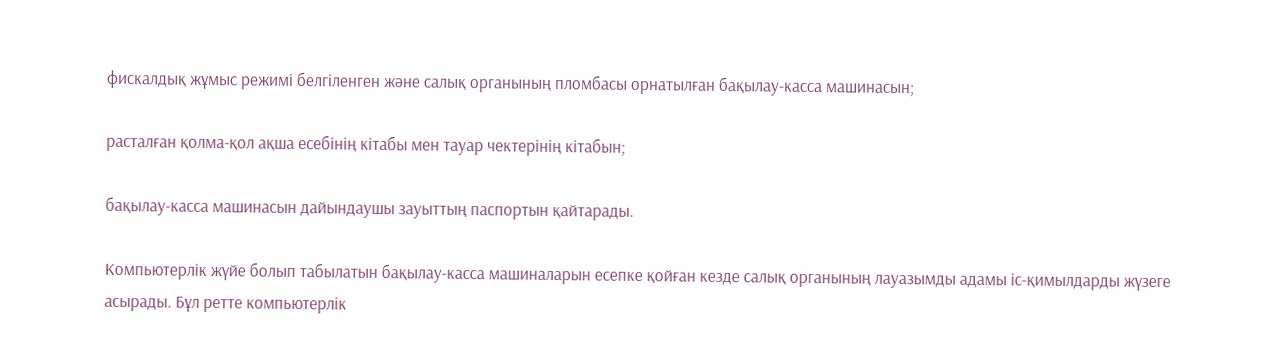фискалдық жұмыс режимi белгiленген және салық органының пломбасы орнатылған бақылау-касса машинасын;

расталған қолма-қол ақша есебiнiң кiтабы мен тауар чектерiнiң кiтабын;

бақылау-касса машинасын дайындаушы зауыттың паспортын қайтарады.

Компьютерлiк жүйе болып табылатын бақылау-касса машиналарын есепке қойған кезде салық органының лауазымды адамы iс-қимылдарды жүзеге асырады. Бұл ретте компьютерлiк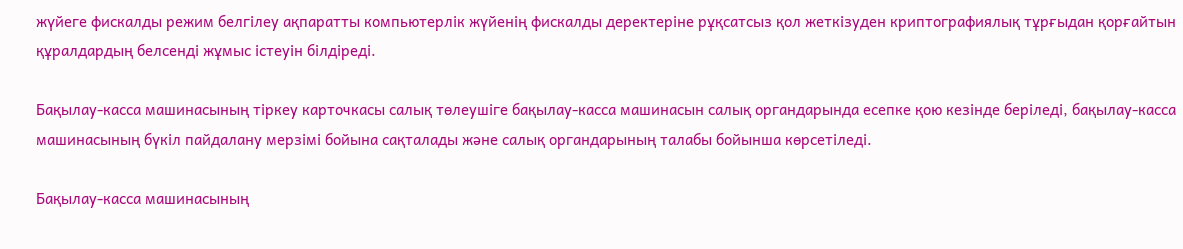жүйеге фискалды режим белгiлеу ақпаратты компьютерлiк жүйенiң фискалды деректерiне рұқсатсыз қол жеткiзуден криптографиялық тұрғыдан қорғайтын құралдардың белсендi жұмыс iстеуiн бiлдiредi.

Бақылау-касса машинасының тiркеу карточкасы салық төлеушiге бақылау-касса машинасын салық органдарында есепке қою кезiнде берiледi, бақылау-касса машинасының бүкiл пайдалану мерзiмi бойына сақталады және салық органдарының талабы бойынша көрсетiледi.

Бақылау-касса машинасының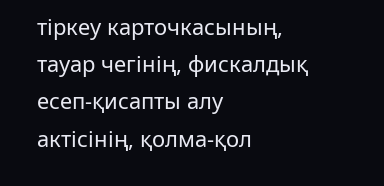тiркеу карточкасының, тауар чегiнiң, фискалдық есеп-қисапты алу актiсiнiң, қолма-қол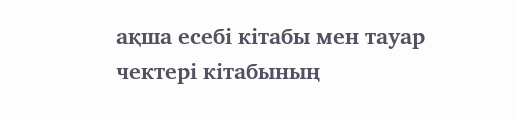ақша есебi кiтабы мен тауар чектерi кiтабының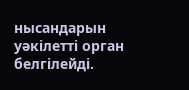нысандарын уәкiлеттi орган белгiлейдi.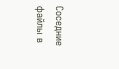Соседние файлы в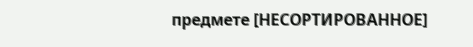предмете [НЕСОРТИРОВАННОЕ]